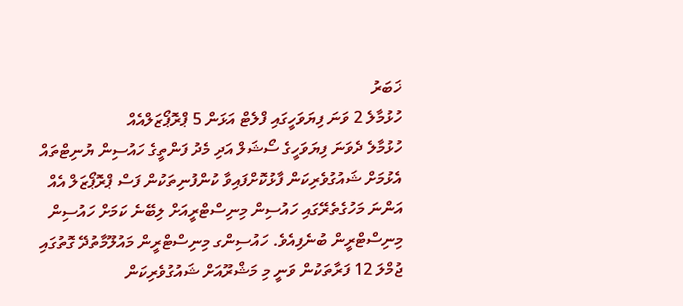ޚަބަރު
ހުޅުމާލެ 2 ވަނަ ފިޔަވަހީގައި ފްލެޓް އަޅަން 5 ޕްރޮޕޯޒަލްއެއް
ހުޅުމާލެ ދެވަނަ ފިޔަވަހީގެ ސޯޝަލް އަދި މެދު ފަންތީގެ ހައުސިން ޔުނިޓްތައް އެޅުމަށް ޝައުގުވެރިކަން ފާޅުކޮށްފައިވާ ކުންފުނިތަކުން ފަސް ޕްރޮޕޯޒަލް އެއް އަންނަ މަހުގެތެރޭގައި ހައުސިން މިނިސްޓްރީއަށް ލިބޭނެ ކަމަށް ހައުސިން މިނިސްޓްރީން ބުނެފިއެވެ. ހައުސިންގ މިނިސްޓްރީން މައުލޫމާތުދޭ ގޮތުގައި ޖުމްލަ 12 ފަރާތަކުން ވަނީ މި މަޝްރޫއަށް ޝައުގުވެރިކަން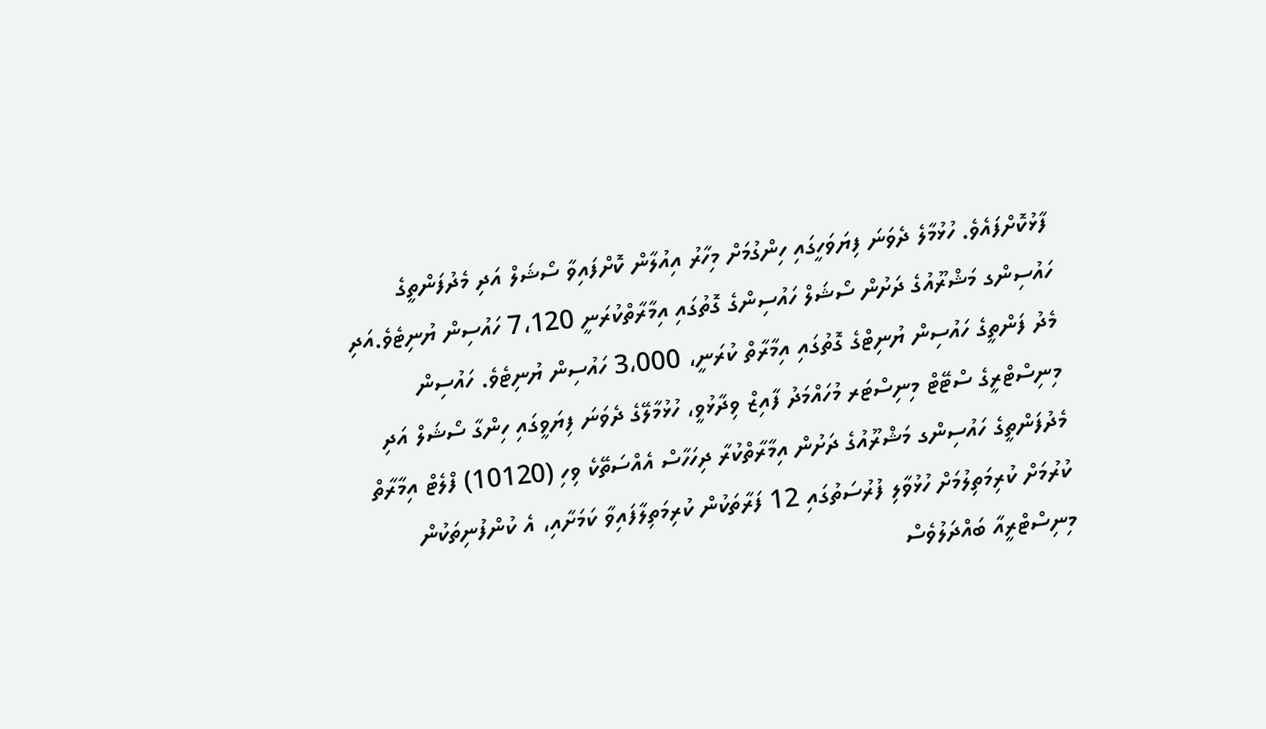ފާޅުކޮށްފައެވެ. ހުޅުމާލެ ދެވަނަ ފިޔަވަހީގައި ހިންގުމަށް މިހާރު އިއުލާން ކޮށްފައިވާ ސޯޝަލް އަދި މެދުފަންތީގެ ހައުސިންގ މަޝްރޫއުގެ ދަށުން ސޯޝަލް ހައުސިންގެ ގޮތުގައި އިމާރާތްކުރަނީ 7،120 ހައުސިން ޔުނިޓެވެ.އަދި މެދު ފަންތީގެ ހައުސިން ޔުނިޓްގެ ގޮތުގައި އިމާރާތް ކުރަނީ، 3،000 ހައުސިން ޔުނިޓެވެ. ހައުސިން މިނިސްޓްރީގެ ސްޓޭޓް މިނިސްޓަރ މުހައްމަދު ފާއިޒް ވިދާޅުވީ، ހުޅުމާލޭގެ ދެވަނަ ފިޔަވީގައި ހިންގާ ސޯޝަލް އަދި މެދުފަންތީގެ ހައުސިންގ މަޝްރޫއުގެ ދަށުން އިމާރާތްކުރާ ދިހަހާސް އެއްސަތޭކެ ވިހި (10120) ފްލެޓް އިމާރާތް ކުރުމަށް ކުރިމަތިލުމަށް ހުޅުވާލި ފުރުސަތުގައި 12 ފަރާތަކުން ކުރިމަތިލާފައިވާ ކަމަށާއި، އެ ކުންފުނިތަކުން މިނިސްޓްރީއާ ބައްދަލުވެސް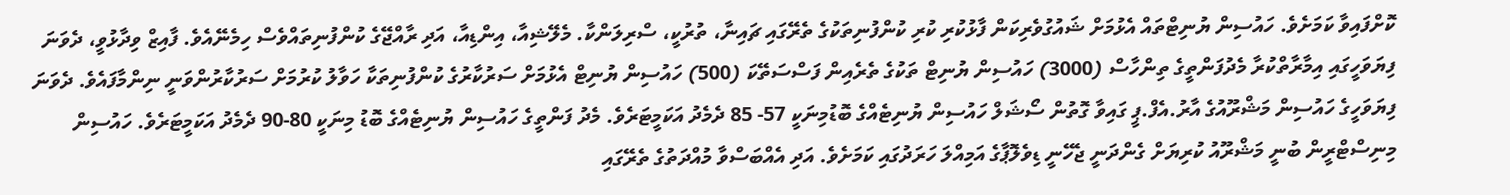ކޮށްފައިވާ ކަމަށެވެ. ހައުސިން ޔުނިޓްތައް އެޅުމަށް ޝައުގުވެރިކަން ފާޅުކުރި ކުރި ކުންފުނިތަކުގެ ތެރޭގައި ޗައިނާ، ތުރުކީ، ސްރިލަންކާ. މެލޭޝިއާ، އިންޑިއާ، އަދި ރާއްޖޭގެ ކުންފުނިތައްވެސް ހިމެނޭއެވެ. ފާއިޒް ވިދާޅުވީ، ދެވަނަ ފިޔަވަހީގައި އިމާރާތްކުރާ މެދުފަންތީގެ ތިންހާސް (3000) ހައުސިން ޔުނިޓް ތަކުގެ ތެރެއިން ފަސްސަތޭކަ (500) ހައުސިން ޔުނިޓް އެޅުމަށް ސަރުކާރުގެ ކުންފުނިތަކާ ހަވާލު ކުރުމަށް ސަރުކާރުންވަނީ ނިންމާފައެވެ. ދެވަނަ ފިޔަވަހީގެ ހައުސިން މަޝްރޫއުގެ އާރު.އެފް.ޕީ ގައިވާ ގޮތުން ސޯޝަލް ހައުސިން ޔުނިޓެއްގެ ބޮޑުމިނަކީ 57- 85 ދެމެދު އަކަމީޓަރެވެ. މެދު ފަންތީގެ ހައުސިން ޔުނިޓެއްގެ ބޮޑު މިނަކީ 80-90 ދެމެދު އަކަމީޓަރެވެ. ހައުސިން މިނިސްޓްރީން ބުނީ މަޝްރޫއު ކުރިޔަށް ގެންދަނީ ޖެހޭނީ ޑިވެލޮޕާގެ އަމިއްލަ ހަރަދުގައި ކަމަށެވެ. އަދި އެއްބަސްވާ މުއްދަތުގެ ތެރޭގައި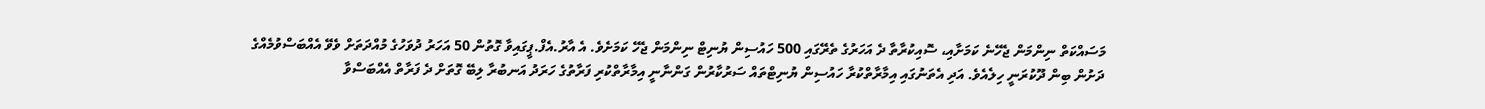މަސައްކަތް ނިންމަން ޖެހޭނެ ކަމަށާއި، ސޮއިކުރާތާ ދެ އަހަރުގެ ތެރޭގައި 500 ހައުސިން ޔުނިޓް ނިންމަން ޖެހޭ ކަމަށެވެ. އެ އާރު.އެފް.ޕީގައިވާ ގޮތުން 50 އަހަރު ދުވަހުގެ މުއްދަތަށް ވެވޭ އެއްބަސްވުމެއްގެ ދަށުން ބިން ދޫކުރަނީ ހިލެއެވެ. އަދި އެތަނުގައި އިމާރާތްކުރާ ހައުސިން ޔުނިޓްތައް ސަރުކާރުން ގަންނާނީ އިމާރާތްކުރި ފަރާތުގެ ހަރަދު އަނބުރާ ލިބޭ ގޮތަށް ދެ ފަރާތް އެއްބަސްވާ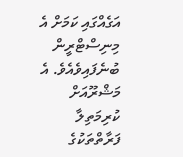އަގެއްގައި ކަމަށް އެ މިނިސްޓްރީން ބުނެފައިވެއެވެ. އެ މަޝްރޫއަށް ކުރިމަތިލާ ފަރާތްތަކުގެ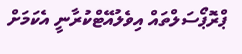ޕްރޮޕޯސަލްތައް އިވެލުއޭޓްކުރާނީ އެކަމަށް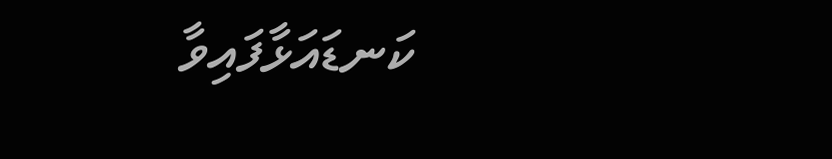ކަނޑައަޅާފައިވާ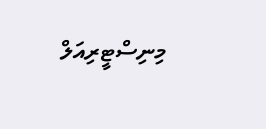މިނިސްޓީރިއަލް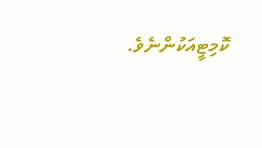ކޮމިޓީއަކުންނެވެ.